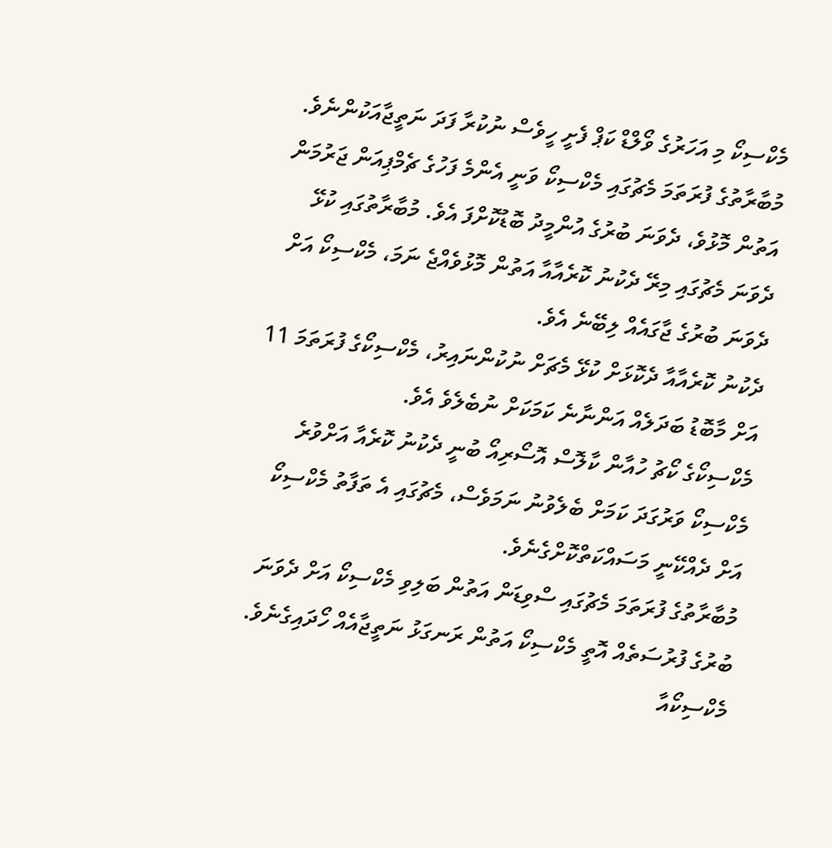މެކްސިކޯ މި އަހަރުގެ ވޯލްޑް ކަޕް ފެށީ ހީވެސް ނުކުރާ ފަދަ ނަތީޖާއަކުންނެވެ. މުބާރާތުގެ ފުރަތަމަ މެޗުގައި މެކްސިކޯ ވަނީ އެންމެ ފަހުގެ ޗެމްޕިއަން ޖަރުމަން އަތުން މޮޅުވެ، ދެވަނަ ބުރުގެ އުންމީދު ބޮޑުކޮށްފަ އެވެ. މުބާރާތުގައި ކުޅޭ ދެވަނަ މެޗުގައި މިރޭ ދެކުނު ކޮރެއާއާ އަތުން މޮޅުވެއްޖެ ނަމަ، މެކްސިކޯ އަށް ދެވަނަ ބުރުގެ ޖާގައެއް ލިބޭނެ އެވެ.
ދެކުނު ކޮރެއާއާ ދެކޮޅަށް ކުޅޭ މެޗަށް ނުކުންނައިރު، މެކްސިކޯގެ ފުރަތަމަ 11 އަށް މާބޮޑު ބަދަލެއް އަންނާނެ ކަމަކަށް ނުބެލެވެ އެވެ.
މެކްސިކޯގެ ކޯޗު ހުއާން ކާލޮސް އޮސޯރިއޯ ބުނީ ދެކުނު ކޮރެއާ އަށްވުރެ މެކްސިކޯ ވަރުގަދަ ކަމަށް ބެލެވުނު ނަމަވެސް، މެޗުގައި އެ ތަފާތު މެކްސިކޯ އަށް ދެއްކޭނީ މަސައްކަތްކޮށްގެނެވެ.
މުބާރާތުގެ ފުރަތަމަ މެޗުގައި ސްވިޑަން އަތުން ބަލިވި މެކްސިކޯ އަށް ދެވަނަ ބުރުގެ ފުރުސަތެއް އޮތީ މެކްސިކޯ އަތުން ރަނގަޅު ނަތީޖާއެއް ހޯދައިގެނެވެ. މެކްސިކޯއާ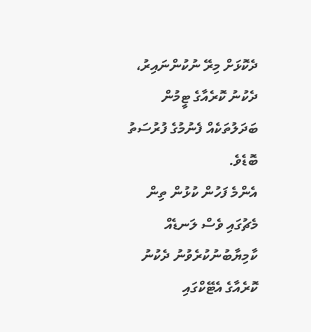ދެކޮޅަށް މިރޭ ނުކުންނައިރު، ދެކުނު ކޮރެއާގެ ޓީމުން ބަދަލުތަކެއް ފެނުމުގެ ފުރުސަތު ބޮޑެވެ.
އެންމެ ފަހުން ކުޅުން ތިން މެޗުގައި ވެސް ލަނޑެއް ކާމިޔާބުނުކުރެވުނު ދެކުނު ކޮރެއާގެ އެޓޭކްގައި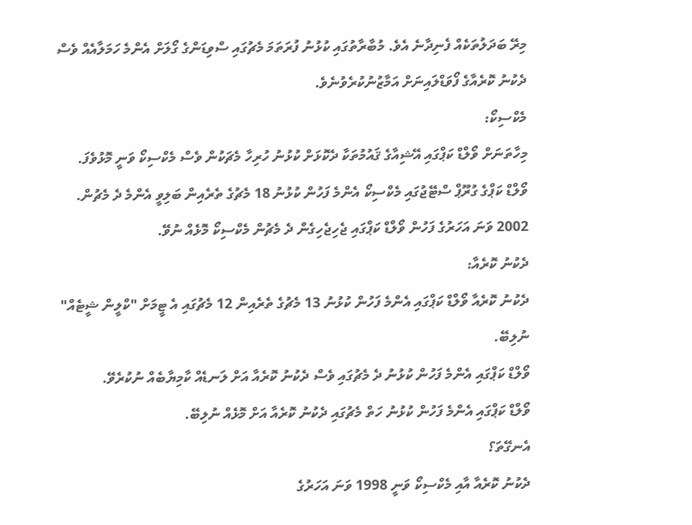މިރޭ ބަދަލުތަކެއް ފެނިދާނެ އެވެ. މުބާރާތުގައި ކުޅުނު ފުރަތަމަ މެޗުގައި ސްވިޑަންގެ ގޯލަށް އެންމެ ހަމަލާއެއް ވެސް ދެކުނު ކޮރެއާގެ ފޯވަޑްލައިނަށް އަމާޒުނުކުރެވުނެވެ.
މެކްސިކޯ:
މިހާތަނަށް ވޯލްޑް ކަޕްގައި އޭޝިއާގެ ޤައުމުތަކާ ދެކޮޅަށް ކުޅުނު ހުރިހާ މެޗަކުން ވެސް މެކްސިކޯ ވަނީ މޮޅުވެފަ.
ވޯލްޑް ކަޕްގެ ގުރޫޕް ސްޓޭޖުގައި މެކްސިކޯ އެންމެ ފަހުން ކުޅުނު 18 މެޗުގެ ތެރެއިން ބަލިވީ އެންމެ ދެ މެޗުން.
2002 ވަނަ އަހަރުގެ ފަހުން ވޯލްޑް ކަޕްގައި ޖެހިޖެހިގެން ދެ މެޗުން މެކްސިކޯ މޮޅެއް ނުވޭ.
ދެކުނު ކޮރެއާ:
ދެކުނު ކޮރެއާ ވޯލްޑް ކަޕްގައި އެންމެ ފަހުން ކުޅުނު 13 މެޗުގެ ތެރެއިން 12 މެޗުގައި އެ ޓީމަށް "ކްލީން ޝީޓެއް" ނުލިބޭ.
ވޯލްޑް ކަޕްގައި އެންމެ ފަހުން ކުޅުނު ދެ މެޗުގައި ވެސް ދެކުނު ކޮރެއާ އަށް ލަނޑެއް ކާމިޔާބެއް ނުކުރެވޭ.
ވޯލްޑް ކަޕްގައި އެންމެ ފަހުން ކުޅުނު ހަތް މެޗުގައި ދެކުނު ކޮރެއާ އަށް މޮޅެއް ނުލިބޭ.
އެނގޭތަ؟
ދެކުނު ކޮރެއާ އާއި މެކްސިކޯ ވަނީ 1998 ވަނަ އަހަރުގެ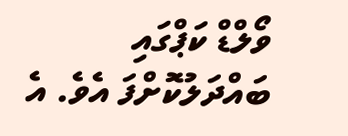ވޯލްޑް ކަޕްގައި ބައްދަލުކޮށްފަ އެވެ. އެ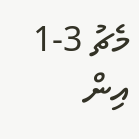މެޗު 3-1 އިން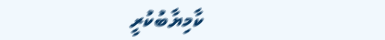ކާމިޔާބުކުރީ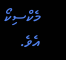މެކްސިކޯ އެވެ.